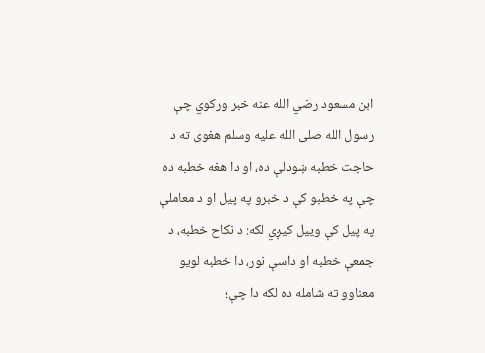ابن مسعود رضي الله عنه خبر ورکوي چې رسول الله صلی الله علیه وسلم هغوی ته د حاجت خطبه ښودلې ده، او دا هغه خطبه ده چې په خطبو کې د خبرو په پیل او د معاملې په پیل کې وییل کیږي لکه: د نکاح خطبه، د جمعې خطبه او داسې نور، دا خطبه لویو معناوو ته شامله ده لکه دا چې؛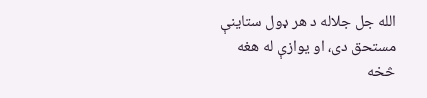الله جل جلاله د هر ډول ستاینې مستحق دی، او یوازې له هغه څخه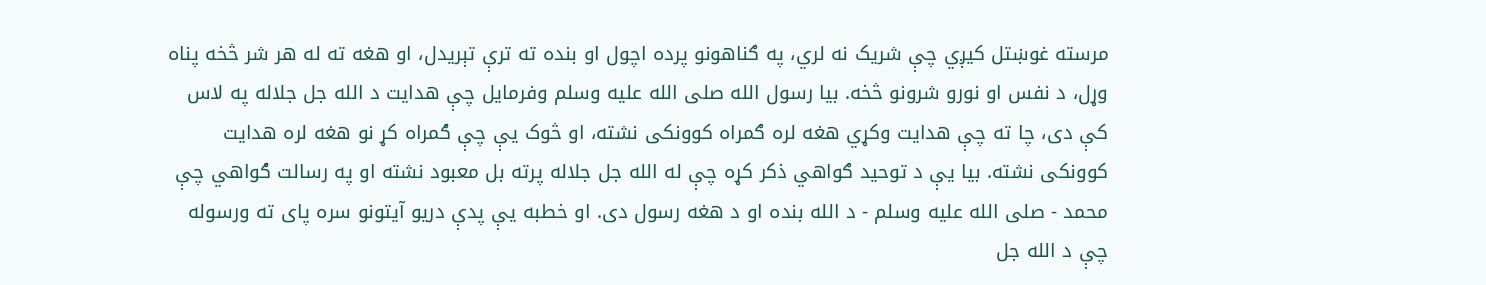مرسته غوښتل کیږي چې شریک نه لري، په ګناهونو پرده اچول او بنده ته ترې تېریدل، او هغه ته له هر شر څخه پناه وړل، د نفس او نورو شرونو څخه. بیا رسول الله صلی الله علیه وسلم وفرمایل چې هدایت د الله جل جلاله په لاس کې دی، چا ته چې هدایت وکړي هغه لره ګمراه کوونکی نشته، او څوک یې چې ګمراه کړ نو هغه لره هدایت کوونکی نشته. بیا یې د توحید ګواهي ذکر کړه چې له الله جل جلاله پرته بل معبود نشته او په رسالت ګواهي چې محمد - صلی الله علیه وسلم - د الله بنده او د هغه رسول دی. او خطبه یې پدې دریو آیتونو سره پای ته ورسوله چې د الله جل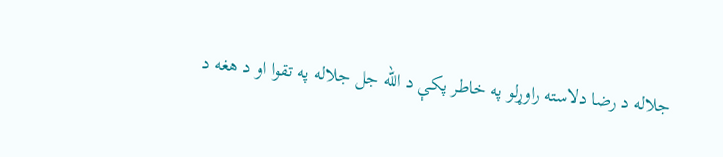جلاله د رضا دلاسته راوړلو په خاطر پکې د الله جل جلاله په تقوا او د هغه د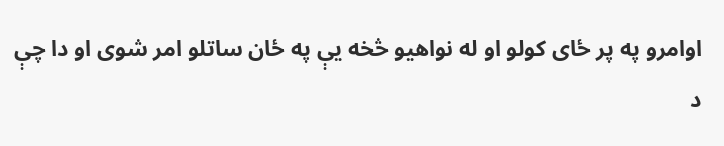اوامرو په پر ځای کولو او له نواهیو څخه یې په ځان ساتلو امر شوی او دا چې د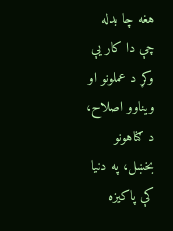هغه چا بدله چې دا کار یې وکړ د عملونو او ویناوو اصلاح، د ګناهونو بخښل، په دنیا کې پاکیزه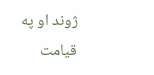ژوند او په قیامت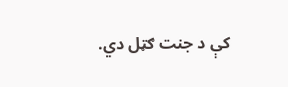کې د جنت ګټل دي.